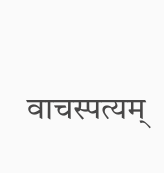वाचस्पत्यम्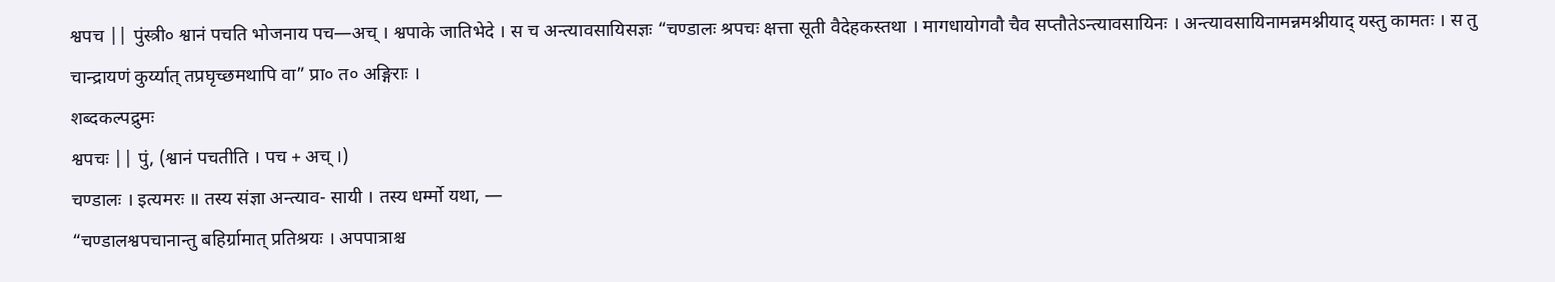श्वपच || पुंस्त्री० श्वानं पचति भोजनाय पच—अच् । श्वपाके जातिभेदे । स च अन्त्यावसायिसज्ञः “चण्डालः श्रपचः क्षत्ता सूती वैदेहकस्तथा । मागधायोगवौ चैव सप्तौतेऽन्त्यावसायिनः । अन्त्यावसायिनामन्नमश्नीयाद् यस्तु कामतः । स तु चान्द्रायणं कुर्य्यात् तप्रघृच्छमथापि वा” प्रा० त० अङ्गिराः ।
शब्दकल्पद्रुमः
श्वपचः || पुं, (श्वानं पचतीति । पच + अच् ।)
चण्डालः । इत्यमरः ॥ तस्य संज्ञा अन्त्याव- सायी । तस्य धर्म्मो यथा, —
“चण्डालश्वपचानान्तु बहिर्ग्रामात् प्रतिश्रयः । अपपात्राश्च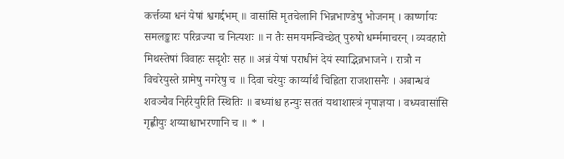कर्त्तव्या धनं येषां श्वगर्द्दभम् ॥ वासांसि मृतचेलानि भिन्नभाण्डेषु भोजनम् । कार्ष्णायः समलङ्कारः परिव्रज्या च नित्यशः ॥ न तैः समयमन्विच्छेत् पुरुषो धर्म्ममाचरन् । व्यवहारो मिथस्तेषां विवाहः सदृशैः सह ॥ अन्नं येषां पराधीनं देयं स्याद्भिन्नभाजने । रात्रौ न विचरेयुस्ते ग्रामेषु नगरेषु च ॥ दिवा चरेयुः कार्य्यार्थं चिह्निता राजशासनैः । अबान्धवं शवञ्चैव निर्हरेयुरिति स्थितिः ॥ बध्यांश्च हन्युः सततं यथाशास्त्रं नृपाज्ञया । वध्यवासांसि गृह्णीयुः शय्याश्चाभरणानि च ॥ * ।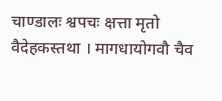चाण्डालः श्वपचः क्षत्ता मृतो वैदेहकस्तथा । मागधायोगवौ चैव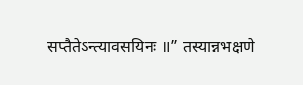सप्तैतेऽन्त्यावसयिनः ॥” तस्यान्नभक्षणे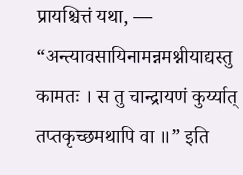प्रायश्चित्तं यथा, —
“अन्त्यावसायिनामन्नमश्नीयाद्यस्तु कामतः । स तु चान्द्रायणं कुर्य्यात् तप्तकृच्छमथापि वा ॥” इति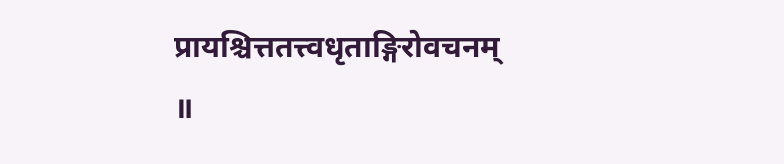प्रायश्चित्ततत्त्वधृताङ्गिरोवचनम् ॥